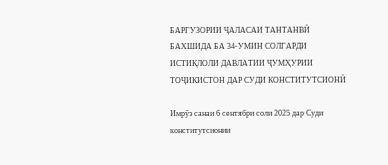БАРГУЗОРИИ ҶАЛАСАИ ТАНТАНВӢ БАХШИДА БА 34-УМИН СОЛГАРДИ ИСТИҚЛОЛИ ДАВЛАТИИ ҶУМҲУРИИ ТОҶИКИСТОН ДАР СУДИ КОНСТИТУТСИОНӢ

Имрӯз санаи 6 сентябри соли 2025 дар Суди конститутсионии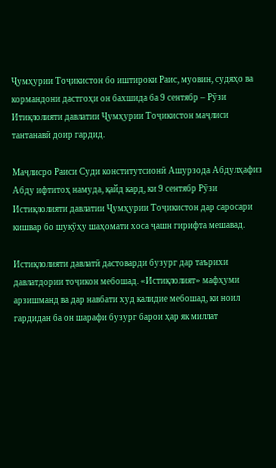Ҷумҳурии Тоҷикистон бо иштироки Раис, муовин, судяҳо ва кормандони дастгоҳи он бахшида ба 9 сентябр – Рӯзи Итиқлолияти давлатии Ҷумҳурии Тоҷикистон маҷлиси тантанавӣ доир гардид.

Маҷлисро Раиси Суди конститутсионӣ Ашурзода Абдулҳафиз Абду ифтитоҳ намуда, қайд кард, ки 9 сентябр Рӯзи Истиқлолияти давлатии Ҷумҳурии Тоҷикистон дар саросари кишвар бо шукӯҳу шаҳомати хоса ҷашн гирифта мешавад.

Истиқлолияти давлатӣ дастоварди бузург дар таърихи давлатдории тоҷикон мебошад. «Истиқлолият» мафҳуми арзишманд ва дар навбати худ калидие мебошад, ки ноил гардидан ба он шарафи бузург барои ҳар як миллат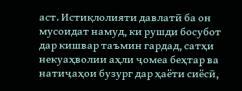аст. Истиқлолияти давлатӣ ба он мусоидат намуд, ки рушди босубот дар кишвар таъмин гардад, сатҳи некуаҳволии аҳли ҷомеа беҳтар ва натиҷаҳои бузург дар ҳаёти сиёсӣ,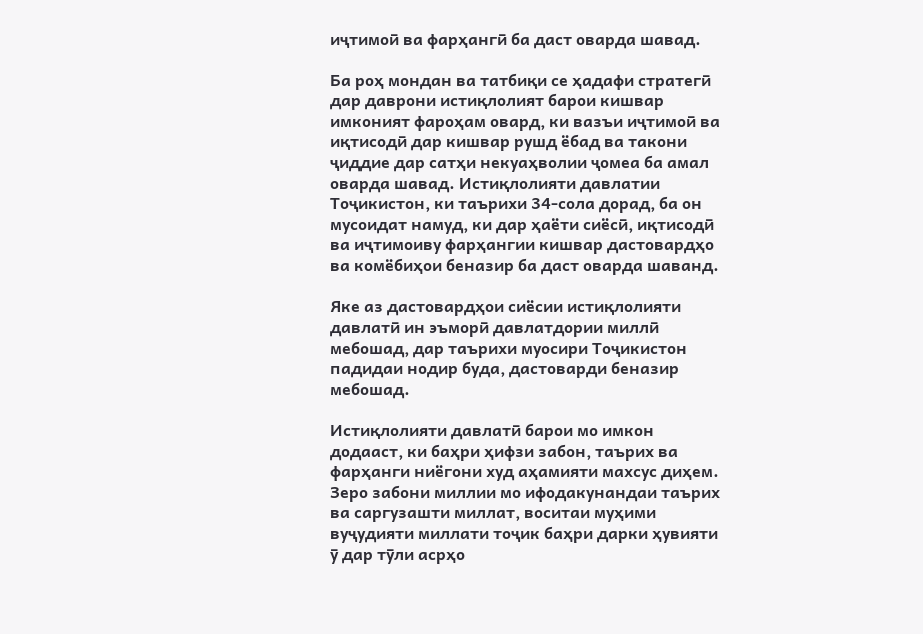иҷтимоӣ ва фарҳангӣ ба даст оварда шавад.

Ба роҳ мондан ва татбиқи се ҳадафи стратегӣ дар даврони истиқлолият барои кишвар имконият фароҳам овард, ки вазъи иҷтимоӣ ва иқтисодӣ дар кишвар рушд ёбад ва такони ҷиддие дар сатҳи некуаҳволии ҷомеа ба амал оварда шавад. Истиқлолияти давлатии Тоҷикистон, ки таърихи 34-сола дорад, ба он мусоидат намуд, ки дар ҳаёти сиёсӣ, иқтисодӣ ва иҷтимоиву фарҳангии кишвар дастовардҳо ва комёбиҳои беназир ба даст оварда шаванд.

Яке аз дастовардҳои сиёсии истиқлолияти давлатӣ ин эъморӣ давлатдории миллӣ мебошад, дар таърихи муосири Тоҷикистон падидаи нодир буда, дастоварди беназир мебошад.

Истиқлолияти давлатӣ барои мо имкон додааст, ки баҳри ҳифзи забон, таърих ва фарҳанги ниёгони худ аҳамияти махсус диҳем. Зеро забони миллии мо ифодакунандаи таърих ва саргузашти миллат, воситаи муҳими вуҷудияти миллати тоҷик баҳри дарки ҳувияти ӯ дар тӯли асрҳо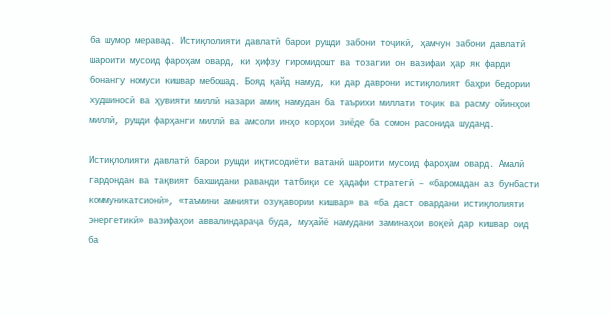ба шумор меравад. Истиқлолияти давлатӣ барои рушди забони тоҷикӣ, ҳамчун забони давлатӣ шароити мусоид фароҳам овард, ки ҳифзу гиромидошт ва тозагии он вазифаи ҳар як фарди бонангу номуси кишвар мебошад. Бояд қайд намуд, ки дар даврони истиқлолият баҳри бедории худшиносӣ ва ҳувияти миллӣ назари амиқ намудан ба таърихи миллати тоҷик ва расму ойинҳои миллӣ, рушди фарҳанги миллӣ ва амсоли инҳо корҳои зиёде ба сомон расонида шуданд.

Истиқлолияти давлатӣ барои рушди иқтисодиёти ватанӣ шароити мусоид фароҳам овард. Амалӣ гардондан ва тақвият бахшидани раванди татбиқи се ҳадафи стратегӣ – «баромадан аз бунбасти коммуникатсионӣ», «таъмини амнияти озуқавории кишвар» ва «ба даст овардани истиқлолияти энергетикӣ» вазифаҳои аввалиндараҷа буда, муҳайё намудани заминаҳои воқеӣ дар кишвар оид ба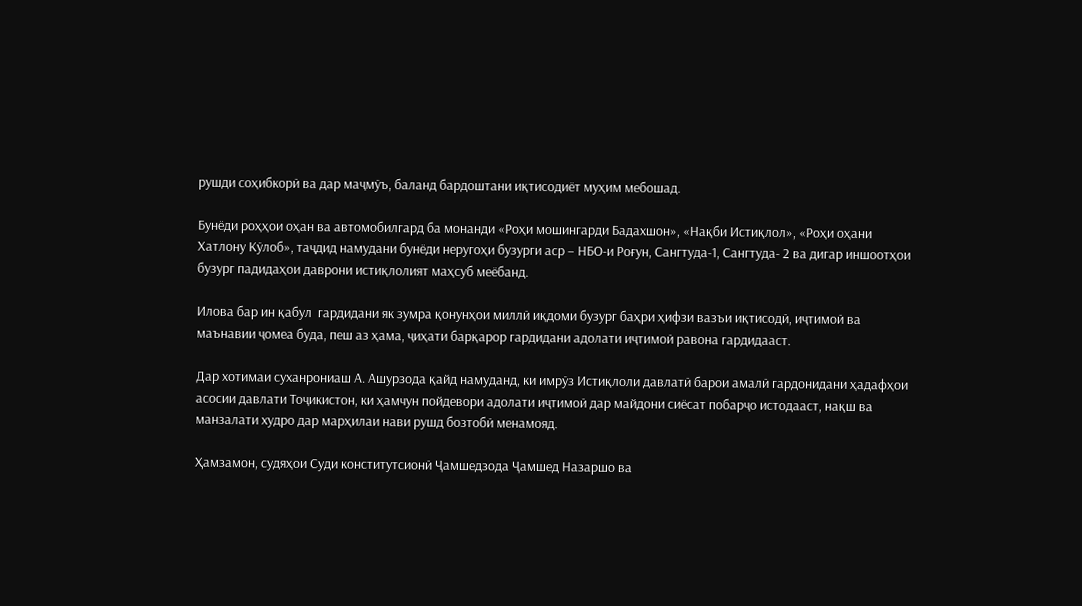рушди соҳибкорӣ ва дар маҷмӯъ, баланд бардоштани иқтисодиёт муҳим мебошад.

Бунёди роҳҳои оҳан ва автомобилгард ба монанди «Роҳи мошингарди Бадахшон», «Нақби Истиқлол», «Роҳи оҳани Хатлону Кӯлоб», таҷдид намудани бунёди неругоҳи бузурги аср – НБО-и Роғун, Сангтуда-1, Сангтуда- 2 ва дигар иншоотҳои бузург падидаҳои даврони истиқлолият маҳсуб меёбанд.

Илова бар ин қабул  гардидани як зумра қонунҳои миллӣ иқдоми бузург баҳри ҳифзи вазъи иқтисодӣ, иҷтимоӣ ва маънавии ҷомеа буда, пеш аз ҳама, ҷиҳати барқарор гардидани адолати иҷтимоӣ равона гардидааст.

Дар хотимаи суханрониаш А. Ашурзода қайд намуданд, ки имрӯз Истиқлоли давлатӣ барои амалӣ гардонидани ҳадафҳои асосии давлати Тоҷикистон, ки ҳамчун пойдевори адолати иҷтимоӣ дар майдони сиёсат побарҷо истодааст, нақш ва манзалати худро дар марҳилаи нави рушд бозтобӣ менамояд.

Ҳамзамон, судяҳои Суди конститутсионӣ Ҷамшедзода Ҷамшед Назаршо ва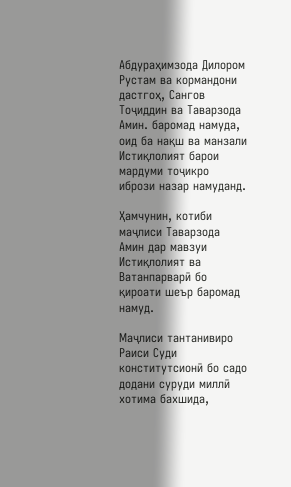Абдураҳимзода Дилором Рустам ва кормандони дастгоҳ, Сангов Тоҷиддин ва Таварзода Амин. баромад намуда, оид ба нақш ва манзали  Истиқлолият барои мардуми тоҷикро ибрози назар намуданд.

Ҳамчунин, котиби маҷлиси Таварзода Амин дар мавзуи Истиқлолият ва Ватанпарварӣ бо қироати шеър баромад намуд.

Маҷлиси тантанивиро Раиси Суди конститутсионӣ бо садо додани суруди миллӣ хотима бахшида,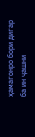ҳамагонро бори дигар ба ин ҷашни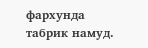фархунда табрик намуд.